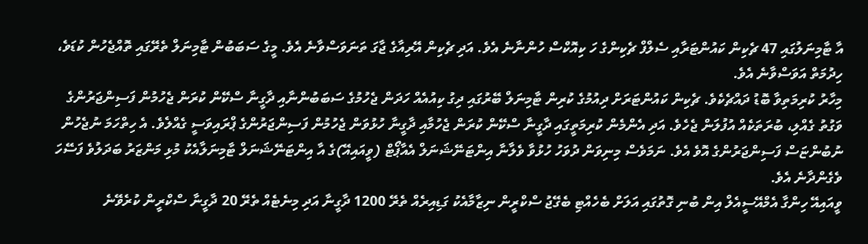އާ ޓާމިނަލުގައި 47 ޗެކިން ކައުންޓަރާއި ސެލްފް ޗެކިންގެ ހަ ކިއޮކްސް ހުންނާނެ އެވެ. އަދި ޗެކިން އޭރިއާގެ ޖާގަ ތަނަވަސްވާނެ އެވެ. މީގެ ސަބަބުން ޓާމިނަލް ތެރޭގައި ތޮއްޖެހުން ކުޑަވެ، ހިދުމަތް އަވަސްވާނެ އެވެ.
މިހާރު ކުރިމަތިވާ ބޮޑު ދައްޗެކެވެ. ޗެކިން ކައުންޓަރަށް ދިއުމުގެ ކުރިން ޓާމިނަލް ބޭރުގައި ދިގު ކިއުއެއް ހަދަން ޖެހުމުގެ ސަބަބުންނާއި ދާގީނާ ސްކޭން ކުރަން ޖެހުމުން ފަސިންޖަރުންގެ ވަގުތު ގެއްލި، ބުރަތަކެއް އުފުލަން ޖެހެވެ. އަދި އެންމެން ކުރިމަތީގައި ދާގީނާ ސްކޭން ކުރަން ޖެހުމާއި ދާގީނާ ހުޅުވަން ޖެހުމުން ފަސިންޖަރުންގެ ޕްރައިވަސީ ގެއްލެވެ. އެ ހިތްހަމަ ނުޖެހުން ނުބުންޏަސް ފަސިންޖަރުންގެ އޮވެ އެވެ. ނަމަވެސް މިނިވަން ދުވަހު ހުޅުވާ ވެލާނާ އިންޓަނޭޝަނަލް އެއާޕޯޓް (ވީއައިއޭ)ގެ އާ އިންޓަނޭޝަނަލް ޓާމިނަލާއެކު މުޅި މަންޒަރު ބަދަލުވެ ފަސޭހަ ވެގެންދާނެ އެވެ.
ވީއައިއޭ ހިންގާ އެމްއޭސީއެލް އިން ބުނި ގޮތުގައި އަލަށް ބެހެއްޓި ބެގޭޖު ސްކްރީން ނިޒާމާއެކު ގަޑިއިރެއް ތެރޭ 1200 ދާގީނާ އަދި މިނެޓެއް ތެރޭ 20 ދާގީނާ ސްކްރީން ކުރެވޭނެ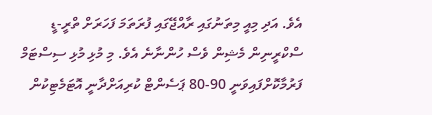އެވެ. އަދި މިއީ މިތަނުގައި ރާއްޖޭގައި ފުރަތަމަ ފަހަރަށް ތްރީ-ޑީ ސްކްރީނިން މެޝިން ވެސް ހުންނާނެ އެވެ. މި މުޅި މުޅި ސިސްޓަމް ފަރުމާކޮށްފައިވަނީ 90-80 ޕަސެންޓް ކުރިއަށްދާނީ އޮޓަމެޓިކުން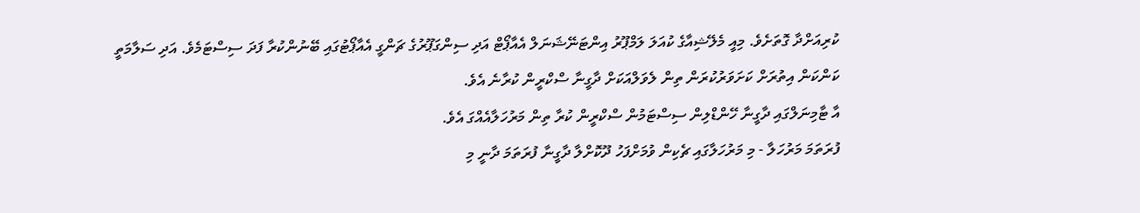ކުރިއަށްދާ ގޮތަށެވެ. މިއީ މެލޭޝިއާގެ ކުއަލަ ލަމްޕޫރު އިންޓަނޭޝަނަލް އެއާޕޯޓް އަދި ސިންގަޕޫރުގެ ޗަންގީ އެއާޕޯޓުގައި ބޭނުންކުރާ ފަދަ ސިސްޓަމެވެ. އަދި ސަލާމަތީ ކަންކަން އިތުރަށް ކަށަވަރުކުރަން ތިން ލެވަލްއަކަށް ދާގީނާ ސްކްރީން ކުރާނެ އެވެ.
އާ ޓާމިނަލްގައި ދާގީނާ ހޭންޑްލިން ސިސްޓަމުން ސްކްރީން ކުރާ ތިން މަރުހަލާއެއްގަ އެވެ.
ފުރަތަމަ މަރުހަލާ - މި މަރުހަލާގައި ޗެކިން ވުމަށްފަހު ދޫކޮށްލާ ދާގީނާ ފުރަތަމަ ދާނީ މި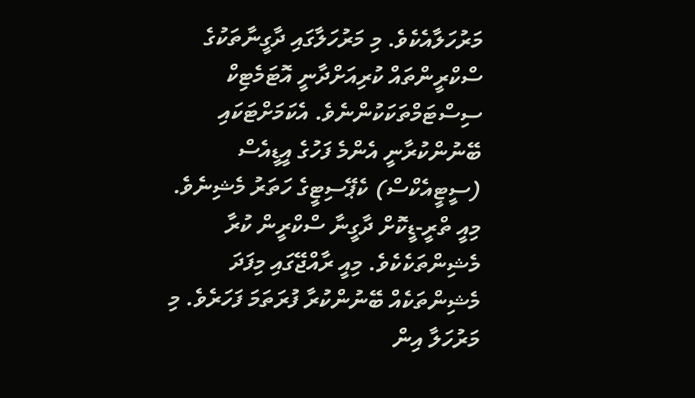މަރުހަލާއެކެވެ. މި މަރުހަލާގައި ދާގީނާތަކުގެ ސްކްރީންތައް ކުރިއަށްދާނީ އޮޓަމެޓިކް ސިސްޓަމްތަކަކުންނެވެ. އެކަމަށްޓަކައި ބޭނުންކުރާނީ އެންމެ ފަހުގެ އީޑީއެސް (ސީޓީއެކްސް) ކެޕޭސިޓީގެ ހަތަރު މެޝިނެވެ. މިއީ ތްރީ-ޑީކޮށް ދާގީނާ ސްކްރީން ކުރާ މެޝިންތަކެކެވެ. މިއީ ރާއްޖޭގައި މިފަދަ މެޝިންތަކެއް ބޭނުންކުރާ ފުރަތަމަ ފަހަރެވެ. މި މަރުހަލާ އިން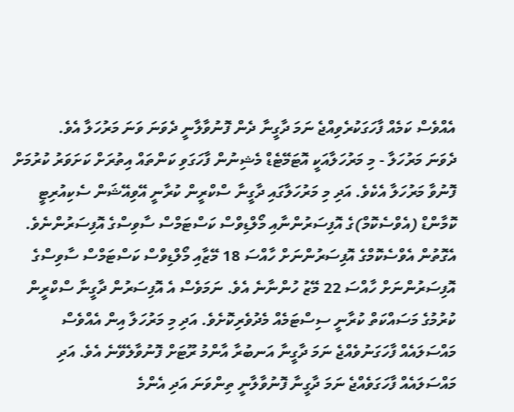އެއްވެސް ކަމެއް ފާހަގަކުރެވިއްޖެ ނަމަ ދާގީނާ ދެން ފޮނުވާލާނީ ދެވަނަ ވަނަ މަރުހަލާ އެވެ.
ދެވަނަ މަރުހަލާ - މި މަރުހަލާއަކީ އޮޓަމޭޓެޑް މެޝިނުން ފާހަގަވި ކަންތައް އިތުރަށް ކަށަވަރު ކުރުމަށް ފޮނުވާ މަރުހަލާ އެކެވެ. އަދި މި މަރުހަލާގައި ދާގީނާ ސްކްރީން ކުރާނީ އޭވިއޭޝަން ސެކިއުރިޓީ ކޮމާންޑް (އެވްސެކޮމް)ގެ އޮފިސަރުންނާއި މޯލްޑިވްސް ކަސްޓަމްސް ސާވިސްގެ އޮފިސަރުންނެވެ. އެގޮތުން އެވްސެކޮމްގެ އޮފިސަރުންނަށް ހާއްސަ 18 މޭޒާއި މޯލްޑިވްސް ކަސްޓަމްސް ސާވިސްގެ އޮފިސަރުންނަށް ހާއްސަ 22 މޭޒު ހުންނާނެ އެވެ. ނަމަވެސް އެ އޮފިސަރުން ދާގީނާ ސްކްރީން ކުރުމުގެ މަސައްކަތް ކުރާނީ ސިސްޓަމެއް މެދުވެރިކޮށެވެ. އަދި މި މަރުހަލާ އިން އެއްވެސް މައްސަލައެއް ފާހަގަނުވެއްޖެ ނަމަ ދާގީނާ އަނބުރާ އާންމު ރޫޓަށް ފޮނުވާލެވޭނެ އެވެ. އަދި މައްސަލައެއް ފާހަގަވެއްޖެ ނަމަ ދާގީނާ ފޮނުވާލާނީ ތިންވަނަ އަދި އެންމެ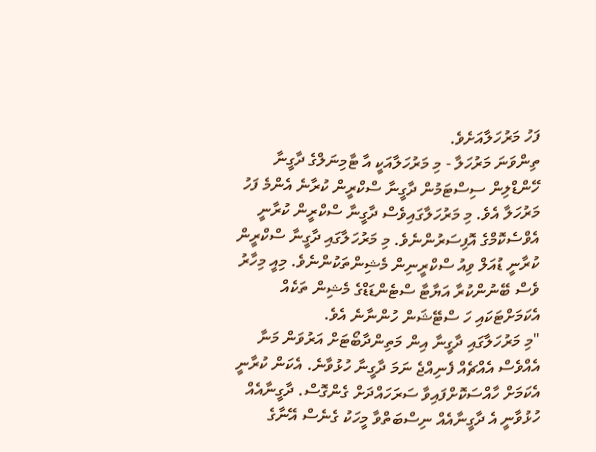ފަހު މަރުހަލާއަށެވެ.
ތިންވަނަ މަރުހަލާ - މި މަރުހަލާއަކީ އާ ޓާމިނަލްގެ ދާގީނާ ހޭންޑްލިން ސިސްޓަމުން ދާގީނާ ސްކްރީން ކުރާނެ އެންމެ ފަހު މަރުހަލާ އެވެ. މި މަރުހަލާގައިވެސް ދާގީނާ ސްކްރީން ކުރާނީ އެވްސެކޮމްގެ އޮފިސަރުންނެވެ. މި މަރުހަލާގައި ދާގީނާ ސްކްރީން ކުރާނީ ޑުއަލް ވިއު ސްކްރީނިން މެޝިންތަކުންނެވެ. މިއީ މިހާރު ވެސް ބޭނުންކުރާ އަޔާޓާ ސްޓެންޑަޑްގެ މެޝިން ތަކެއް
އެކަމަށްޓަކައި ހަ ސްޓޭޝަން ހުންނާނެ އެވެ.
"މި މަރުހަލާގައި ދާގީނާ އިން މަތިންދާބޯޓަށް އަރުވަން މަނާ އެއްވެސް އެއްޗެއް ފެނިއްޖެ ނަމަ ދާގީނާ ހުޅުވާނެ. އެކަން ކުރާނީ އެކަމަށް ހާއްސަކޮށްފައިވާ ސަރަހައްދަށް ގެންގޮސް. ދާގީނާއެއް ހުޅުވާނީ އެ ދާގީނާއެއް ނިސްބަތްވާ މީހަކު ގެނެސް އޭނާގެ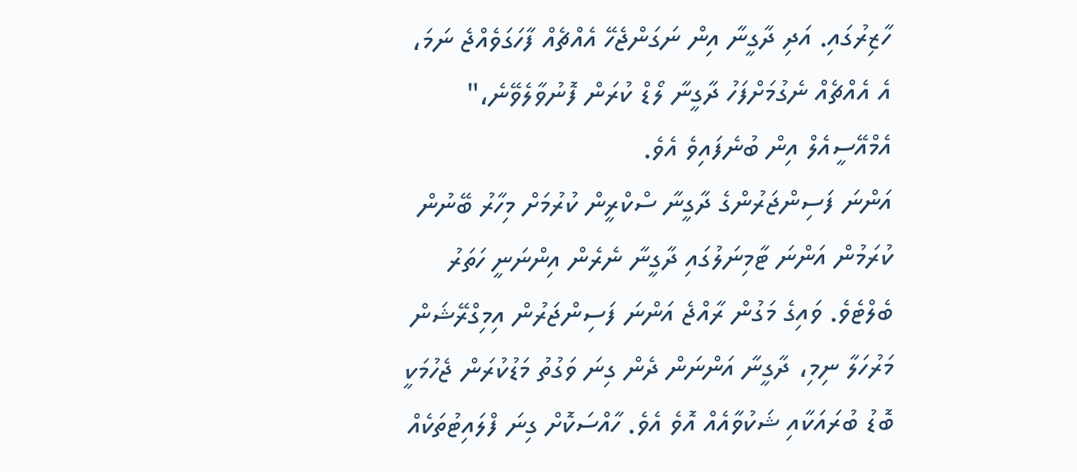ހާޒިރުގައި. އަދި ދާގީނާ އިން ނަގަންޖެހޭ އެއްޗެއް ފާހަގަވެއްޖެ ނަމަ، އެ އެއްޗެއް ނެގުމަށްފަހު ދާގީނާ ލޯޑް ކުރަން ފޮނުވާލެވޭނެ،" އެމްއޭސީއެލް އިން ބުނެފައިވެ އެވެ.
އަންނަ ފަސިންޖަރުންގެ ދާގީނާ ސްކްރީން ކުރުމަށް މިހާރު ބޭނުން ކުރަމުން އަންނަ ޓާމިނަލުގައި ދާގީނާ ނެރެން އިންނަނީ ހަތަރު ބެލްޓެވެ. ވައިގެ މަގުން ރާއްޖެ އަންނަ ފަސިންޖަރުން އިމިގްރޭޝަން މަރުހަލާ ނިމި، ދާގީނާ އަންނަން ދެން ގިނަ ވަގުތު މަޑުކުރަން ޖެހުމަކީ ބޮޑު ބުރައަކާއި ޝަކުވާއެއް އޮވެ އެވެ. ހާއްސަކޮށް ގިނަ ފްލައިޓުތަކެއް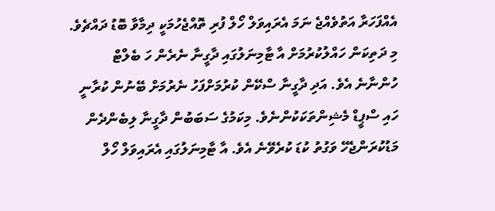އެއްފަހަރާ އަތުވެއްޖެ ނަމަ އެރައިވަލް ހޯލް ފުރި ތޮއްޖެހުމަކީ ދިމާވާ ބޮޑު ދައްޗެވެ. މި ދަތިކަން ހައްލުކުރުމަށް އާ ޓާމިނަލުގައި ދާގީނާ ނެރެން ހަ ބެލްޓް ހުންނާނެ އެވެ. އަދި ދާގީނާ ސްކޭން ކުރުމަށްފަހު ނެރުމަށް ބޭނުން ކުރާނީ ހައި ސްޕީޑް މެޝިންތަކަކުންނެވެ. މިކަމުގެ ސަބަބުން ދާގީނާ ލިބެންދެން މަޑުކުރަންޖެހޭ ވަގުތު ކުޑަ ކުރެވޭނެ އެވެ. އާ ޓާމިނަލުގައި އެރައިވަލް ހޯލް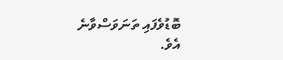ބޮޑުވެފައި ތަނަވަސްވާނެ އެވެ.